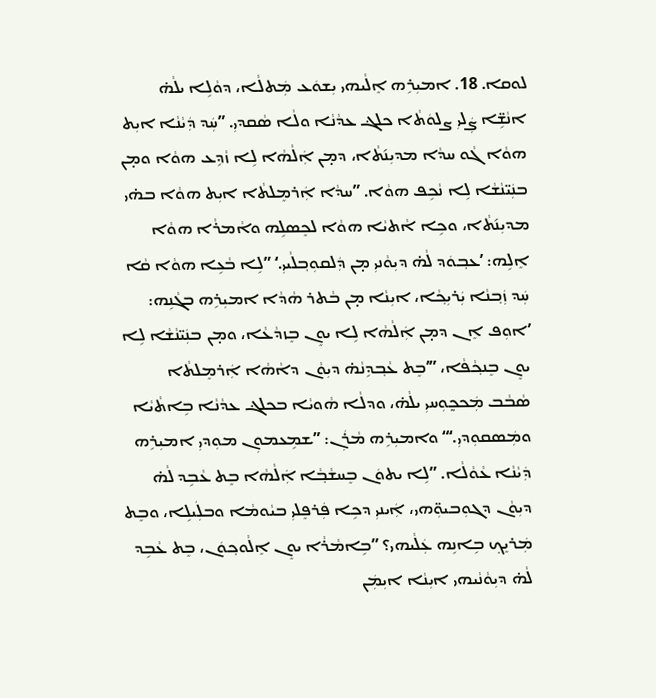ܠܘܩܐ. 18. ܐܡܝܼܪܹܗ ܐܸܠܵܝܗ‌ܝ ܝܼܫܘܿܥ ܡܲܬܠܵܐ، ܕܘܵܠܹܐ ܝܠܵܗ̇ ܐܢܵܫܹ̈ܐ ܨܲܠܝܼ ܨܠܘܿܬܵ‌ܐ ܟܠܔ ܥܕܵܢܵܐ ܘܠܵܐ ܣܵܩܕܝܼ. ”ܚܲܕ ܕܲܝܵܢܵܐ ܐܝܼܬ ܗܘܵܐ ܓܵܘ ܚܕܵܐ ܡܕܝܼܢ݇ܬܵ‌ܐ، ܕܡ̣ܢ ܐܲܠܵܗܵܐ ܠܹܐ ܙܵܕܹܥ ܗܘܵܐ ܘܡ̣ܢ ܒܢܲܝ̈ܢܵܫܵܐ ܠܹܐ ܢܵܟܹܦ ܗܘܵܐ. ”ܚܕܵܐ ܐܲܪܡܸܠܬܵ‌ܐ ܐܝܼܬ ܗܘܵܐ ܒܗ̇ܝ ܡܕܝܼܢ݇ܬܵ‌ܐ، ܘܟܹܐ ܐܵܬܝܵܐ ܗܘܵܐ ܠܟܸܣܠܹܗ ܘܐܵܡܪܵܐ ܗܘܵܐ ܐܸܠܹܗ: ’ܥܒ݂ܘܿܕ ܠܵܗ̇ ܕܝܼܘܵܢܝܼ ܡ̣ܢ ܕܲܠܩܘܼܒ݂ܠܵܝܝܼ.‘ ”ܠܹܐ ܒܵܥܹܐ ܗܘܵܐ ܩܵܐ ܚܲܕ ܙܲܒ݂ܢܵܐ ܝܲܪܝܼܟ݂ܵܐ، ܐܝܼܢܵܐ ܡ̣ܢ ܒܵܬܪ ܗܵܕܵܐ ܐܡܝܼܪܹܗ ܒܓܵܢܹܗ: ’ܐܘܼܦ ܐܸܢ ܕܡ̣ܢ ܐܲܠܵܗܵܐ ܠܹܐ ܝܘܸܢ ܒܸܙܕܵܥܵܐ، ܘܡ̣ܢ ܒܢܲܝ̈ܢܵܫܵܐ ܠܹܐ ܝܘܸܢ ܒܸܢܟ݂ܵܦܵܐ، ”’ܒܸܬ ܥܵܒ݂ܕܹܢܵܗ̇ ܕܝܼܘܵܢ ܕܐܵܗܵܐ ܐܲܪܡܸܠܬܵ‌ܐ ܣܵܒܵܒ ܡܲܟܟ̰ܘܼܚܝܼ ܝܠܵܗ̇، ܘܕܠܵܐ ܗܵܘܝܵܐ ܒܟܠܔ ܥܕܵܢܵܐ ܒܹܐܬܵܝܵܐ ܘܡܲܣܩܘܼܕܝܼ.‘“ ܘܐܡܝܼܪܹܗ ܡܵܪܲܢ: ”ܫܡܹܥܡܘܼܢ ܡܘܼܕܝܼ ܐܡܝܼܪܹܗ ܕܲܝܵܢܵܐ ܥܵܘܵܠܵܐ. ”ܠܹܐ ܝܬܘܿܢ ܒܸܚܫܵܒ݂ܵܐ ܐܲܠܵܗܵܐ ܒܸܬ ܥܵܒܹܕ ܠܵܗ̇ ܕܝܼܘܵܢ ܕܓܘܼܒܝܘܼ̈ܗ‌ܝ، ܐܲܝܢܝܼ ܕܟܹܐ ܦܲܪܦܸܠܝܼ ܒܝܵܘܡܵܐ ܘܒܠܲܝܠܹܐ، ܘܒܸܬ ܡܲܪܝܸܟ݂ ܒܹܐܢܹܗ ܥܲܠܵܝܗ‌ܝ؟ ”ܒܹܐܡܵܪܵܐ ܝܘܸܢ ܐܸܠܵܘܟ݂ܘܿܢ، ܒܸܬ ܥܵܒܹܕ ܠܵܗ̇ ܕܝܼܘܵܢܵܝܗ‌ܝ ܐܝܼܢܵܐ ܐܝܼܡܲܢ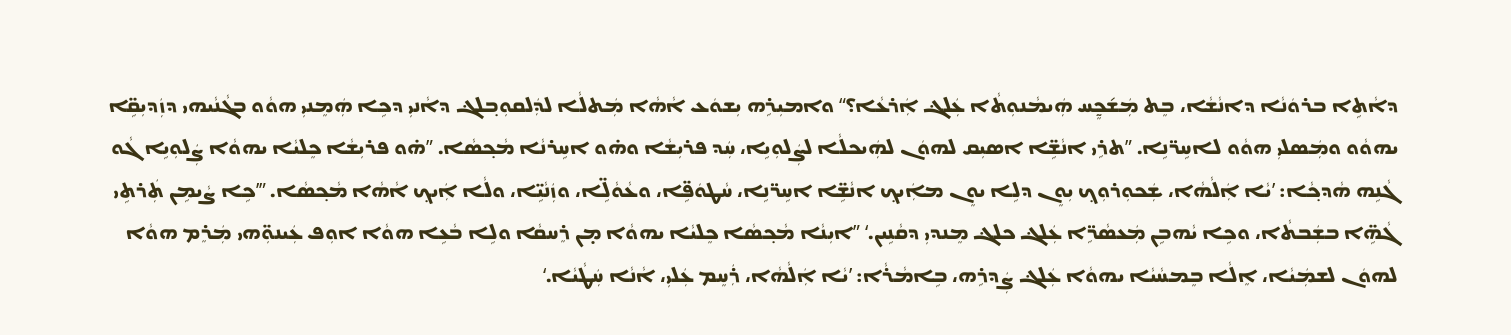ܕܐܵܬܹ‌ܐ ܒܪܘܿܢܵܐ ܕܐܢܵܫܵܐ، ܒܸܬ ܡܲܫ݇ܟ̰ܸܚ ܗܲܝܡܵܢܘܼܬܵ‌ܐ ܥܲܠܔ ܐܲܪܥܵܐ؟“ ܘܐܡܝܼܪܹܗ ܝܼܫܘܿܥ ܐܵܗܵܐ ܡܲܬܠܵܐ ܠܕܲܠܩܘܼܒ݂ܠܔ ܕܐܵܢܝܼ ܕܟܹܐ ܗܲܡܸܢܝܼ ܗܘܵܘ ܒܓܵܢܵܝܗ‌ܝ ܕܙܲܕܝܼܩܹ̈ܐ ܝܗܘܵܘ ܘܡܲܣܠܝܼ ܗܘܵܘ ܠܐܚܹܪ̈ܢܹܐ. ”ܬܪܹܝ ܐܢܵܫܹ̈ܐ ܐܣܝܼܩ ܠܗܘܿܢ ܠܗܲܝܟܠܵܐ ܠܨܲܠܘܼܝܹܐ، ܚܲܕ ܦܪܝܼܫܵܐ ܘܗ̇ܘ ܐܚܹܪܢܵܐ ܡܵܟ݂ܣܵܐ. ”ܗ̇ܘ ܦܪܝܼܫܵܐ ܟܸܠܝܵܐ ܝܗܘܵܐ ܨܲܠܘܼܝܹܐ ܓܵܘ ܓܵܢܹܗ ܗܵܕܟ݂ܵܐ: ’ܝܵܐ ܐܲܠܵܗܵܐ، ܫܲܟܘܼܪܘܼܟ݂ ܝܼܘܸܢ ܕܠܹܐ ܝܘܸܢ ܡܐܲܝܟ݂ ܐܢܵܫܹ̈ܐ ܐܚܹܪ̈ܢܹܐ، ܚܵܛܘܿܦܹ̈ܐ، ܘܥܵܘܵܠܹ̈ܐ، ܘܙܲܢܵܝܹ̈ܐ، ܘܠܵܐ ܐܲܝܟ݂ ܐܵܗܵܐ ܡܵܟ݂ܣܵܐ. ”’ܟܹܐ ܨܵܝܡܹܢ ܬܲܪܬܹܝ ܓܵܗܹ̈ܐ ܒܫܲܒܬܵ‌ܐ، ܘܟܹܐ ܝܵܗܒܹܢ ܡܲܥܣܵܪܹ̈ܐ ܥܲܠܔ ܟܠܔ ܡܸܢܕܝܼ ܕܩܵܢܹܝܢ.‘ ”ܐܝܼܢܵܐ ܡܵܟ݂ܣܵܐ ܟܸܠܝܵܐ ܝܗܘܵܐ ܡ̣ܢ ܪܸܚܩܵܐ ܘܠܹܐ ܒܵܥܹܐ ܗܘܵܐ ܐܘܼܦ ܥܲܝܢܘܼ̈ܗ‌ܝ ܡܲܪܸܡ ܗܘܵܐ ܠܗܘܿܢ ܠܫܡܲܝܵܐ، ܐܸܠܵܐ ܒܸܡܚܵܝܵܐ ܝܗܘܵܐ ܥܲܠܔ ܨܲܕܪܹܗ، ܒܹܐܡܵܪܵܐ: ’ܝܵܐ ܐܲܠܵܗܵܐ، ܪܲܚܸܡ ܥܲܠܝܼ، ܐܵܢܵܐ ܚܲܛܵܝܵܐ.‘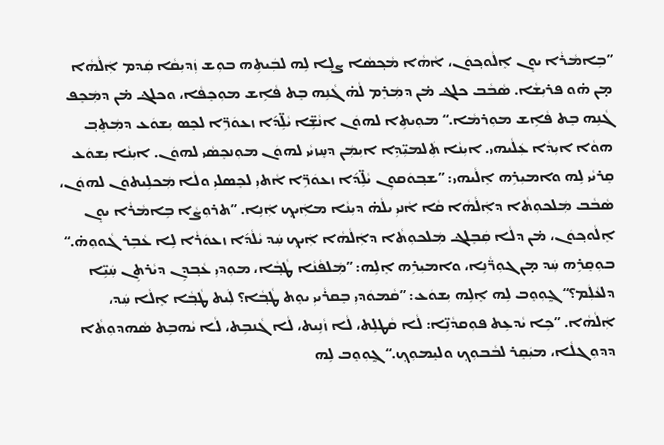”ܒܹܐܡܵܪܵܐ ܝܘܸܢ ܐܸܠܵܘܟ݂ܘܿܢ، ܐܵܗܵܐ ܡܵܟ݂ܣܵܐ ܨܠܹܐ ܠܹܗ ܠܒܲܝܬܹܗ ܒܘܼܫ ܙܲܕܝܼܩܵܐ ܩܲܕܡ ܐܲܠܵܗܵܐ ܡ̣ܢ ܗ̇ܘ ܦܪܝܼܫܵܐ. ܣܵܒܵܒ ܟܠܔ ܡ̇ܢ ܕܡܲܪܸܡ ܠܵܗ̇ ܓܵܢܹܗ ܒܸܬ ܦܵܐܹܫ ܡܘܼܟܸܦܵܐ، ܘܟܠܔ ܡ̇ܢ ܕܡܲܟܸܦ ܓܵܢܹܗ ܒܸܬ ܦܵܐܹܫ ܡܘܼܪܡܵܐ.“ ܡܘܼܝܬܹ‌ܐ ܠܗܘܿܢ ܐܢܵܫܹ̈ܐ ܝܵܠܹ̈ܕ݇ܐ ܙܥܘܿܪܹ̈ܐ ܠܟܸܣ ܝܼܫܘܿܥ ܕܡܲܬܸܒ݂ ܗܘܵܐ ܐܝܼܕܵܐ ܥܲܠܵܝܗ‌ܝ. ܐܝܼܢܵܐ ܬܲܠܡܝܼ̈ܕܹܐ ܐܝܼܡܲܢ ܕܚܸܙܝܵܝ ܠܗܘܿܢ ܡܘܼܢܟܸܣܵܝ ܠܗܘܿܢ. ܐܝܼܢܵܐ ܝܼܫܘܿܥ ܩܸܪܝܵܝ ܠܹܗ ܘܐܡܝܼܪܹܗ ܐܸܠܵܝܗ‌ܝ: ”ܫܒ݂ܘܿܩܘܼܢ ܝܵܠܹ̈ܕ݇ܐ ܙܥܘܿܪܹ̈ܐ ܐܵܬ‌ܝܼ ܠܟܸܣܠܝܼ ܘܠܵܐ ܡܲܟܠܹܝܬܘܿܢ ܠܗܘܿܢ، ܣܵܒܵܒ ܡܲܠܟܘܼܬܵ‌ܐ ܕܐܲܠܵܗܵܐ ܩܵܐ ܐܵܢܝܼ ܝܠܵܗ̇ ܕܝܼܢܵܐ ܡܐܲܝܟ݂ ܐܲܢܹܐ. ”ܬܪܘܼܨܵܐ ܒܹܐܡܵܪܵܐ ܝܘܸܢ ܐܸܠܵܘܟ݂ܘܿܢ، ܡ̇ܢ ܕܠܵܐ ܩܲܒܸܠܔ ܡܲܠܟܘܼܬܵ‌ܐ ܕܐܲܠܵܗܵܐ ܐܲܝܟ݂ ܚܲܕ ܝܵܠܵܕ݇ܐ ܙܥܘܿܪܵܐ ܠܹܐ ܥܵܒܹܪ ܓܵܘܘܼܗ̇.“ ܒܘܼܩܸܪܹܗ ܚܲܕ ܡ̣ܢ ܓܘܼܪ̈ܵܢܹܐ، ܘܐܡܝܼܪܹܗ ܐܸܠܹܗ: ”ܡܲܠܦܵܢܵܐ ܛܵܒ݂ܵܐ، ܡܘܼܕܝܼ ܥܵܒ݂ܕܹܢ ܕܝܵܪܬܹܢ ܚܲܝܹ̈ܐ ܕܠܥܵܠܲܡ؟“ ܓ̰ܘܼܘܸܒ ܠܹܗ ܐܸܠܹܗ ܝܼܫܘܿܥ: ”ܩܵܡܘܿܕܝܼ ܒܸܩܪܵܝܝܼ ܝܘܸܬ ܛܵܒ݂ܵܐ؟ ܠܲܝܬ ܛܵܒ݂ܵܐ ܐܸܠܵܐ ܚܲܕ، ܐܲܠܵܗܵܐ. ”ܟܹܐ ܝܵܕܥܹܬ ܦܘܼܩܕܵܢܹ̈ܐ: ܠܵܐ ܩܵܛܠܹܬ، ܠܵܐ ܙܵܢܹܝܬ، ܠܵܐ ܓܵܢܒܹܬ، ܠܵܐ ܝܵܗܒܹܬ ܣܵܗܕܘܼܬܵ‌ܐ ܕܕܘܼܓܠܵܐ، ܡܝܲܩܸܪ ܠܒܵܒܘܼܟ݂ ܘܠܝܸܡܘܼܟ݂.“ ܓ̰ܘܼܘܸܒ ܠܹܗ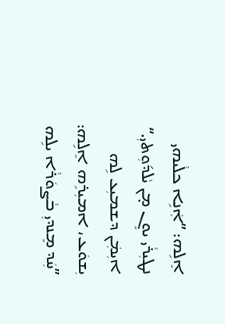ܐܸܠܹܗ: ”ܐܲܢܹܐ ܟܠܵܝܗ‌ܝ ܢܛܝܼܪܵܝ ܝܘܸܢ ܡ̣ܢ ܝܵܠܕ݇ܘܼܬ‌ܝܼ.“ ܐܝܼܡܲܢ ܕܫܡܝܼܥ ܠܹܗ ܝܼܫܘܿܥ، ܐܡܝܼܪܹܗ ܐܸܠܹܗ: ”ܚܲܕ ܡܸܢܕܝܼ ܒܵܨܘܿܪܵܐ ܝܠܹܗ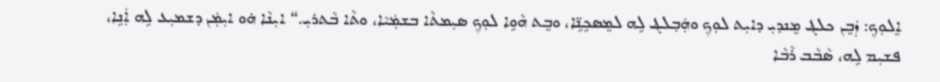ܐܸܠܘܼܟ݂: ܙܲܒܸܢ ܟܠܔ ܡܸܢܕܝܼ ܕܐܝܼܬ ܠܘܼܟ݂ ܘܗܲܒ݂ܠܔ ܠܹܗ ܠܡܸܣܟܹܢܹ̈ܐ، ܘܒܸܬ ܗܵܘܹܐ ܠܘܼܟ݂ ܣܝܼܡܬܵ‌ܐ ܒܫܡܲܝܵܐ، ܘܬܵ‌ܐ ܒܵܬܪܝܼ.“ ܐܝܼܢܵܐ ܗ̇ܘ ܐܝܼܡܲܢ ܕܫܡܝܼܥ ܠܹܗ ܐܲܢܹܐ، ܦܫܝܼܡ ܠܹܗ، ܣܵܒܵܒ ܪܵܒܵܐ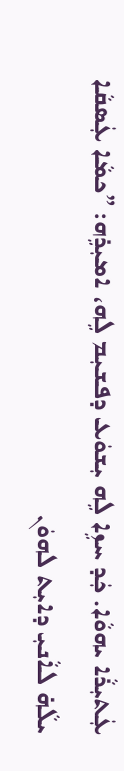ܥܲܬܝܼܪܵܐ ܝܗܘܵܐ. ܟܲܕ ܚܙܹܐ ܠܹܗ ܝܼܫܘܿܥ ܕܦܫܝܼܡ ܠܹܗ، ܐܡܝܼܪܹܗ: ”ܟܡܵܐ ܥܲܣܩܵܐ ܝܠܵܗ̇ ܠܐܵܢܝܼ ܕܐܝܼܬ ܠܗܘܿܢ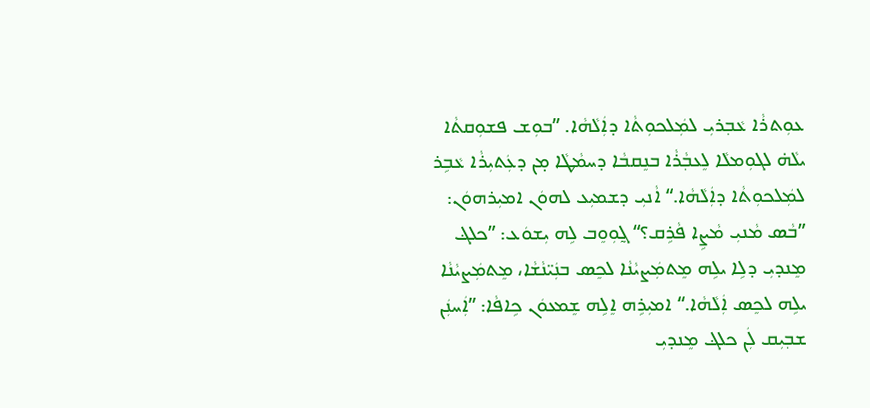ܥܘܼܬܪܵܐ ܥܵܒ݂ܪܝܼ ܠܡܲܠܟܘܼܬܵ‌ܐ ܕܐܲܠܵܗܵܐ. ”ܒܘܼܫ ܦܫܘܼܩܬܵ‌ܐ ܝܠܵܗ̇ ܠܓܘܼܡܠܵܐ ܠܸܥܒ݂ܵܪܵܐ ܒܢܸܩܒܵܐ ܕܚܡܵܛܵܐ ܡ̣ܢ ܕܥܲܬܝܼܪܵܐ ܥܵܒܹܪ ܠܡܲܠܟܘܼܬܵ‌ܐ ܕܐܲܠܵܗܵܐ.“ ܐܵܢܝܼ ܕܫܡܝܼܥ ܠܗܘܿܢ ܐܡܝܼܪܗܘܿܢ: ”ܒܵܣ ܡܵܢܝܼ ܡܵܨܹܐ ܦܵܪܹܩ؟“ ܓ̰ܘܼܘܸܒ ܠܹܗ ܝܼܫܘܿܥ: ”ܟܠܔ ܡܸܢܕܝܼ ܕܠܹܐ ܝܠܹܗ ܡܸܬܡܲܨܝܵܢܵܐ ܠܟܸܣ ܒܢܲܝ̈ܢܵܫܵܐ، ܡܸܬܡܲܨܝܵܢܵܐ ܝܠܹܗ ܠܟܸܣ ܐܲܠܵܗܵܐ.“ ܐܡܝܼܪܹܗ ܐܸܠܹܗ ܫܸܡܥܘܿܢ ܟܹܐܦܵܐ: ”ܐܲܚܢܲܢ ܫܒ݂ܝܼܩ ܠܲܢ ܟܠܔ ܡܸܢܕܝܼ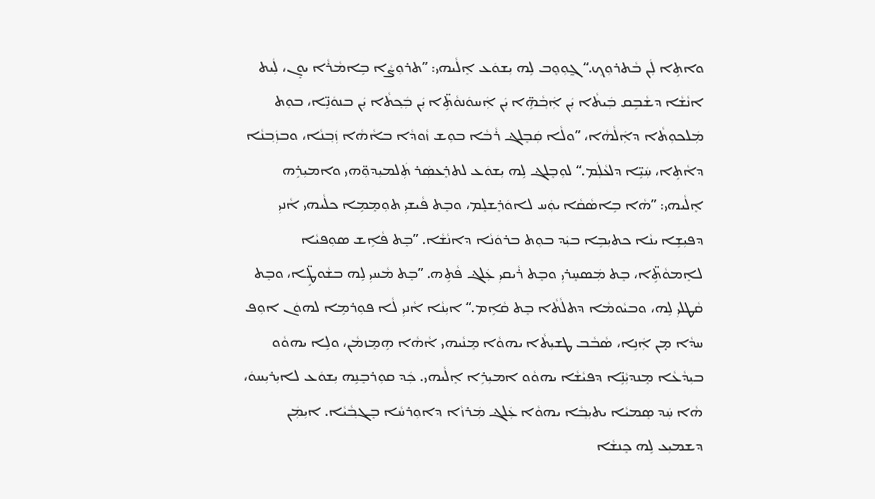ܘܐܬܹ‌ܐ ܠܲܢ ܒܵܬܪܘܼܟ݂.“ ܓ̰ܘܼܘܸܒ ܠܹܗ ܝܼܫܘܿܥ ܐܸܠܵܝܗ‌ܝ: ”ܬܪܘܼܨܵܐ ܒܹܐܡܵܪܵܐ ܝܘܸܢ، ܠܲܝܬ ܐܢܵܫܵܐ ܕܫܵܒܹܩ ܒܲܝܬܵ‌ܐ ܝܲܢ ܐܲܒ݂ܵܗܹ̈ܐ ܝܲܢ ܐܲܚܘܿܢܘܵܬܹ̈‌ܐ ܝܲܢ ܒܲܟ݂ܬܵ‌ܐ ܝܲܢ ܒܢܘܿܢܹ̈ܐ، ܒܘܼܬ ܡܲܠܟܘܼܬܵ‌ܐ ܕܐܲܠܵܗܵܐ، ”ܘܠܵܐ ܩܲܒܸܠܔ ܪܵܒܵܐ ܒܘܼܫ ܙܵܘܕܵܐ ܒܐܵܗܵܐ ܙܲܒ݂ܢܵܐ، ܘܒܙܲܒ݂ܢܵܐ ܕܐܵܬܹ‌ܐ، ܚܲܝܹ̈ܐ ܕܠܥܵܠܲܡ.“ ܠܘܼܒܸܠܔ ܠܹܗ ܝܼܫܘܿܥ ܠܬܪܸܥܣܲܪ ܬܲܠܡܝܼܕܘܼ̈ܗ‌ܝ ܘܐܡܝܼܪܹܗ ܐܸܠܵܝܗ‌ܝ: ”ܗܵܐ ܒܹܐܣܵܩܵܐ ܝܘܲܚ ܠܐܘܿܪܸܫܠܸܡ، ܘܒܸܬ ܦܵܝܫܝܼ ܬܘܼܡܸܡܹܐ ܟܠܵܝܗ‌ܝ ܐܵܢܝܼ ܕܦܝܼܫܹܐ ܝܢܵܐ ܟܬܝܼܒܹܐ ܒܝܲܕ ܒܘܼܬ ܒܪܘܿܢܵܐ ܕܐܢܵܫܵܐ. ”ܒܸܬ ܦܵܐܹܫ ܣܘܼܦܝܵܐ ܠܐܸܡܘܵܬܹ̈‌ܐ، ܒܸܬ ܡܲܣܚܸܪܝܼ ܘܒܸܬ ܪܵܝܩܝܼ ܥܲܠܔ ܦܵܬܹܗ. ”ܒܸܬ ܡܵܚܝܼ ܠܹܗ ܒܫܵܘܛܹ̈ܐ، ܘܒܸܬ ܩܵܛܠܝܼ ܠܹܗ، ܘܒܝܵܘܡܵܐ ܕܬܠܵܬܵ‌ܐ ܒܸܬ ܩܵܐܹܡ.“ ܐܝܼܢܵܐ ܐܵܢܝܼ ܠܵܐ ܦܘܼܪܡܹܐ ܠܗܘܿܢ ܐܘܼܦ ܚܕܵܐ ܡ̣ܢ ܐܲܢܹܐ، ܣܵܒܵܒ ܛܫܝܼܬܵ‌ܐ ܝܗܘܵܐ ܡܸܢܵܝܗ‌ܝ ܐܵܗܵܐ ܗܹܡܸܙܡܵܢ، ܘܠܹܐ ܝܗܘܵܘ ܒܝܼܕܵܥܵܐ ܡܸܢܕܝܼܵܢܹ̈ܐ ܕܦܝܵܫܵܐ ܝܗܘܵܘ ܐܡܝܼܪܹܐ ܐܸܠܵܝܗ‌ܝ. ܟܲܕ ܩܘܼܪܒܸܢܹܗ ܝܼܫܘܿܥ ܠܐܝܼܪܝܼܚܘܿ، ܗܵܐ ܚܲܕ ܣܸܡܝܵܐ ܝܬܝܼܒ݂ܵܐ ܝܗܘܵܐ ܥܲܠܔ ܡܲܪܙܵܐ ܕܐܘܼܪܚܵܐ ܒܸܓܒ݂ܵܝܵܐ. ܐܝܼܡܲܢ ܕܫܡܝܼܥ ܠܹܗ ܟܸܢܫܵܐ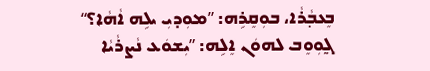ܒܸܥܒ݂ܵܪܵܐ، ܒܘܼܩܸܪܹܗ: ”ܡܘܼܕܝܼ ܝܠܹܗ ܐܵܗܵܐ؟“ ܓ̰ܘܼܘܸܒ ܠܗܘܿܢ ܐܸܠܹܗ: ”ܝܼܫܘܿܥ ܢܵܨܪܵܝܵܐ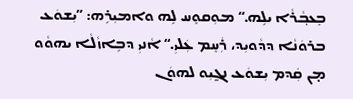ܒܸܥܒ݂ܵܪܵܐ ܝܠܹܗ.“ ܡܘܼܩܘܸܚ ܠܹܗ ܘܐܡܝܼܪܹܗ: ”ܝܼܫܘܿܥ ܒܪܘܿܢܵܐ ܕܕܵܘܝܼܕ، ܪܲܚܸܡ ܥܲܠܝܼ.“ ܐܵܢܝܼ ܕܒܹܐܙܵܠܵܐ ܝܗܘܵܘ ܡ̣ܢ ܩܲܕܡ ܝܼܫܘܿܥ ܢܓ̰ܝܼܘ ܠܗܘܿܢ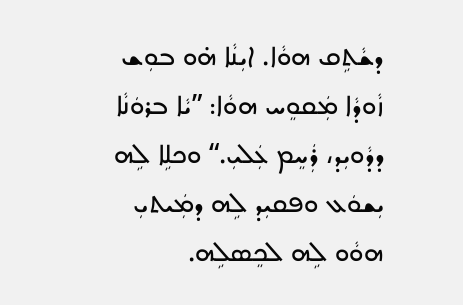ܕܫܵܬܹܩ ܗܘܵܐ. ܐܝܼܢܵܐ ܗ̇ܘ ܒܘܼܫ ܙܵܘܕܵܐ ܡܲܩܘܸܚ ܗܘܵܐ: ”ܝܵܐ ܒܪܘܿܢܵܐ ܕܕܵܘܝܼܕ، ܪܲܚܸܡ ܥܲܠܝܼ.“ ܘܟܠܹܐ ܠܹܗ ܝܼܫܘܿܥ ܘܦܩܝܼܕ ܠܹܗ ܕܡܲܝܬ‌ܝܼ ܗܘܵܘ ܠܹܗ ܠܟܸܣܠܹܗ.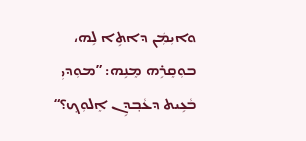ܘܐܝܼܡܲܢ ܕܐܬܹ‌ܐ ܠܹܗ، ܒܘܼܩܸܪܹܗ ܡܸܢܹܗ: ”ܡܘܼܕܝܼ ܒܵܥܹܝܬ ܕܥܵܒ݂ܕܹܢ ܐܸܠܘܼܟ݂؟“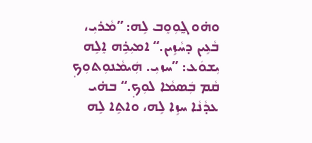ܘܗ̇ܘ ܓ̰ܘܼܘܸܒ ܠܹܗ: ”ܡܵܪܝܼ، ܒܵܥܹܝܢ ܕܚܵܙܹܝܢ.“ ܐܡܝܼܪܹܗ ܐܸܠܹܗ ܝܼܫܘܿܥ: ”ܚܙܝܼ. ܗܲܝܡܵܢܘܼܬܘܼܟ݂ ܩܵܡ ܒܲܣܡܵܐ ܠܘܼܟ݂.“ ܒܗ̇ܝ ܥܕܵܢܵܐ ܚܙܹܐ ܠܹܗ، ܘܐܬܹ‌ܐ ܠܹܗ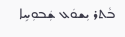ܒܵܬܪ ܝܼܫܘܿܥ ܫܲܒܘܼܚܹܐ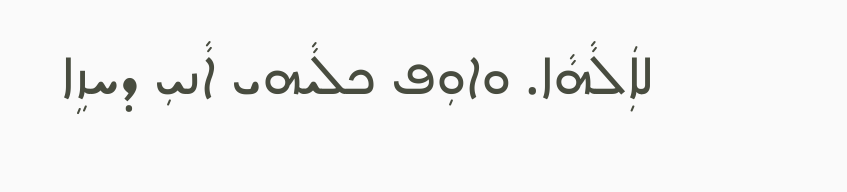ܠܐܲܠܵܗܵܐ. ܘܐܘܼܦ ܟܠܵܝܗ‌ܝ ܐܵܢܝܼ ܕܚܙܹܐ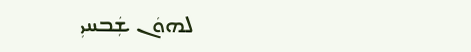ܠܗܘܿܢ ܫܲܒܚܝܼ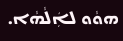ܗܘܵܘ ܠܐܲܠܵܗܵܐ.